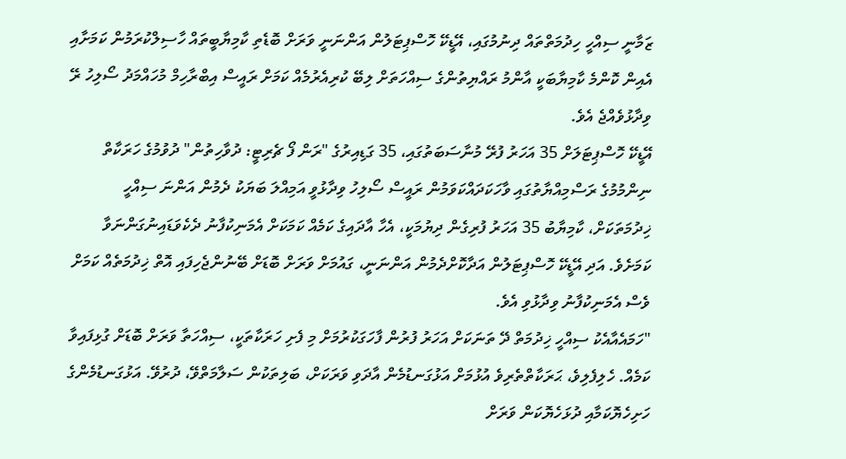ޒަމާނީ ސިއްހީ ހިދުމަތްތައް ދިނުމުގައި، އޭޑީކޭ ހޮސްޕިޓަލުން އަންނަނީ ވަރަށް ބޮޑެތި ކާމިޔާބީތައް ހާސިލްކުރަމުން ކަމަށާއި އެއިން ކޮންމެ ކާމިޔާބަކީ އާންމު ރައްޔިތުންގެ ސިއްހަތަށް ލިބޭ ކުރިއެރުމެއް ކަމަށް ރައީސް އިބްރާހިމް މުހައްމަދު ސޯލިހު ރޭ ވިދާޅުވެއްޖެ އެވެ.
އޭޑީކޭ ހޮސްޕިޓަލަށް 35 އަހަރު ފުރޭ މުނާސަބަތުގައި، 35 ގަޑިއިރުގެ "ރަން ފޯ ޗެރިޓީ: ދުވާހިތުން" ދުވުމުގެ ހަރަކާތް ނިންމުމުގެ ރަސްމިއްޔާތުގައި ވާހަކަދައްކަވަމުން ރައީސް ސޯލިހު ވިދާޅުވީ އަމިއްލަ ބަޔަކު ދެމުން އަންނަ ސިއްހީ ޚިދުމަތަކަށް، ކާމިޔާބު 35 އަހަރު ފުރިގެން ދިޔުމަކީ، އެހާ އާދައިގެ ކަމެއް ކަމަކަށް އެމަނިކުފާނު ދެކެވަޑައިނުގަންނަވާ ކަމަށެވެ. އަދި އޭޑީކޭ ހޮސްޕިޓަލުން އަދާކޮށްދެމުން އަންނަނީ، ގައުމަށް ވަރަށް ބޮޑަށް ބޭނުންޖެހިފައި އޮތް ޚިދުމަތެއް ކަމަށް ވެސް އެމަނިކުފާނު ވިދާޅުވި އެވެ.
"ހަމައެއާއެކު ސިއްހީ ޚިދުމަތް ދޭ ތަނަކަށް އަހަރު ފުރުން ފާހަގަކުރުމަށް މި ފެށި ހަރަކާތަކީ، ސިއްހަތާ ވަރަށް ބޮޑަށް ގުޅިފައިވާ ކަމެއް. ހެލިފެލިވެ، ޙަރަކާތްތެރިވެ އުޅުމަށް އަޅުގަނޑުމެން އާދަވި ވަރަކަށް، ބަލިތަކުން ސަލާމަތްވޭ، ދުރުވޭ. އަޅުގަނޑުމެންގެ ހަށިހެޔޮކަމާއި ދުޅަހެޔޮކަން ވަރަށް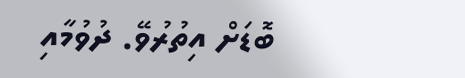ބޮޑަށް އިތުރުވޭ. ދުވުމާއި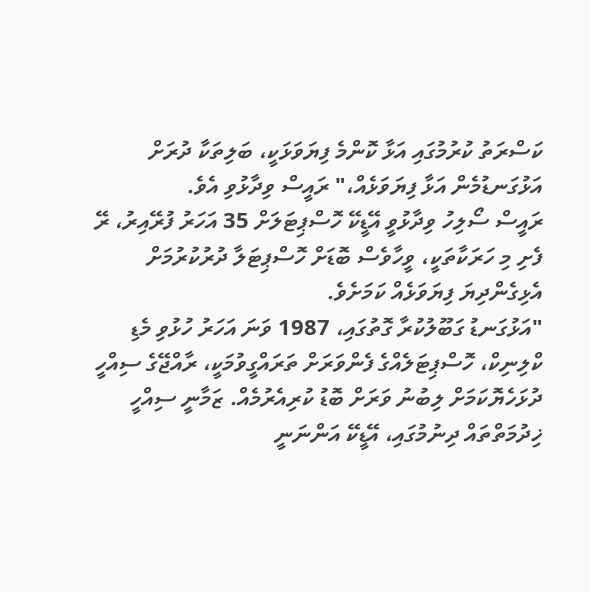ކަސްރަތު ކުރުމުގައި އަޅާ ކޮންމެ ފިޔަވަޅަކީ، ބަލިތަކާ ދުރަށް އަޅުގަނޑުމެން އަޅާ ފިޔަވަޅެއް،" ރައީސް ވިދާޅުވި އެވެ.
ރައީސް ސޯލިހު ވިދާޅުވީ އޭޑީކޭ ހޮސްޕިޓަލަށް 35 އަހަރު ފުރޭއިރު، ރޭ ފެށި މި ހަރަކާތަކީ، ވީހާވެސް ބޮޑަށް ހޮސްޕިޓަލާ ދުރުކުރުމަށް އެޅިގެންދިޔަ ފިޔަވަޅެއް ކަމަށެވެ.
"އަޅުގަނޑު ގަބޫލުކުރާ ގޮތުގައި، 1987 ވަނަ އަހަރު ހުޅުވި މެޑި ކްލިނިކް، ހޮސްޕިޓަލެއްގެ ފެންވަރަށް ތަރައްގީވުމަކީ، ރާއްޖޭގެ ސިއްހީ ދުޅަހެޔޮކަމަށް ލިބުނު ވަރަށް ބޮޑު ކުރިއެރުމެއް. ޒަމާނީ ސިއްހީ ޚިދުމަތްތައް ދިނުމުގައި، އޭޑީކޭ އަންނަނީ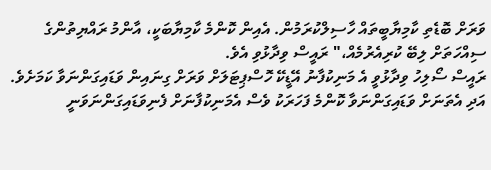ވަރަށް ބޮޑެތި ކާމިޔާބީތައް ހާސިލްކުރަމުން. އެއިން ކޮންމެ ކާމިޔާބަކީ، އާންމު ރައްޔިތުންގެ ސިއްހަތަށް ލިބޭ ކުރިއެރުމެއް،" ރައީސް ވިދާޅުވި އެވެ.
ރައީސް ސޯލިހު ވިދާޅުވީ އެ މަނިކުފާނު އޭޑީކޭ ހޮސްޕިޓަލަށް ވަރަށް ގިނައިން ވަޑައިގަންނަވާ ކަމަށެވެ. އަދި އެތަނަށް ވަޑައިގަންނަވާ ކޮންމެ ފަހަރަކު ވެސް އެމަނިކުފާނަށް ފެނިވަޑައިގަންނަވަނީ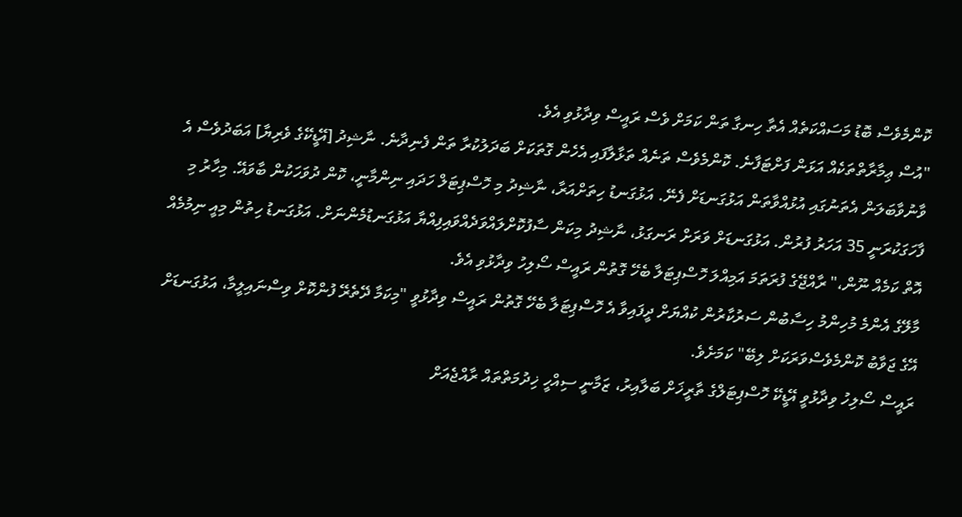ކޮންމެވެސް ބޮޑު މަސައްކަތެއް އެތާ ހިނގާ ތަން ކަމަށް ވެސް ރައީސް ވިދާޅުވި އެވެ.
"އުސް ޢިމާރާތްތަކެއް އަޅަން ފަށްޓަފާނެ. ކޮންމެވެސް ތަނެއް ތަޅާލާފައި އެހެން ގޮތަކަށް ބަދަލުކުރާ ތަން ފެނިދާނެ. ނާޝިދު [އޭޑީކޭގެ ވެރިޔާ] އަބަދުވެސް އެ ވާނުވާބަލަން އެތަނުގައި އުޅުއްވާތަން އަޅުގަނޑަށް ފެނޭ. އަޅުގަނޑު ހިތަށްއަރާ، ނާޝިދު މި ހޮސްޕިޓަލް ހަދައި ނިންމާނީ، ކޮން ދުވަހަކުން ބާވައޭ. މިހާރު މި ފާހަގަކުރަނީ 35 އަހަރު ފުރުން. އަޅުގަނޑަށް ވަރަށް ރަނގަޅު، ނާޝިދު މިކަން ސާފުކޮށްލައްވަދެއްވައިފިއްޔާ އަޅުގަނޑުމެންނަށް. އަޅުގަނޑު ހިތުން މިއީ ނިމުމެއް އޮތް ކަމެއް ނޫން،" ރާއްޖޭގެ ފުރަތަމަ އަމިއްލަ ހޮސްޕިޓަލާ ބެހޭ ގޮތުން ރައީސް ސޯލިހު ވިދާޅުވި އެވެ.
މާލޭގެ އެންމެ މުހިންމު ހިސާބުން ސަރުކާރުން ކުއްޔަށް ދީފައިވާ އެ ހޮސްޕިޓަލާ ބެހޭ ގޮތުން ރައީސް ވިދާޅުވީ "މިކަމާ ދޭތެރޭ ފުންކޮށް ވިސްނައިލީމާ، އަޅުގަނޑަށް އޭގެ ޖަވާބު ކޮންމެވެސްވަރަކަށް ލިބޭ" ކަމަށެވެ.
ރައީސް ސޯލިހު ވިދާޅުވީ އޭޑީކޭ ހޮސްޕިޓަލްގެ ތާރީޚަށް ބަލާއިރު، ޒަމާނީ ސިއްހީ ޚިދުމަތްތައް ރާއްޖެއަށް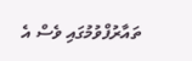ތައާރުފްވުމުގައި ވެސް އެ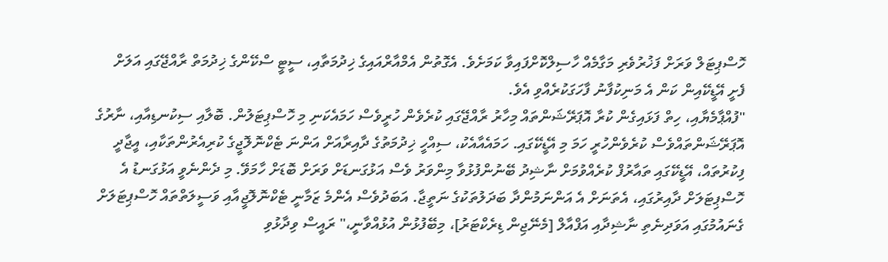ހޮސްޕިޓަލް ވަރަށް ފަޚުރުވެރި މަގާމެއް ހާސިލްކޮށްފައިވާ ކަމަށެވެ. އެގޮތުން އެމްއާރްއައިގެ ޚިދުމަތާއި، ސީޓީ ސްކޭންގެ ޚިދުމަތް ރާއްޖޭގައި އަލަށް ފެށީ އޭޑީކޭއިން ކަން އެ މަނިކުފާނު ފާހަގަކުރެއްވި އެވެ.
"ފުއްޕާމެޔާއި، ހިތް ފަޅައިގެން ކުރާ އޮޕަރޭޝަންތައް މިހާރު ރާއްޖޭގައި ކުރެވެން ހުރީވެސް ހަމައެކަނި މި ހޮސްޕިޓަލުން. ބޮލާއި ސިކުނޑިއާއި، ނާރުގެ އޮޕަރޭޝަންތައްވެސް ކުރެވެންހުރީ ހަމަ މި އޭޑީކޭގައި. ހަމައެއާއެކު، ސިއްހީ ޚިދުމަތުގެ ދާއިރާއަށް އަންނަ ޓެކްނޮލޮޖީގެ ކުރިއެރުންތަކާއި، އީޖާދީ ފިކުރުތައް، އޭޑީކޭގައި ތައާރުފް ކުރެއްވުމަށް ނާޝިދު ބޭނުންފުޅުވާ މިންވަރު ވެސް އަޅުގަނޑަށް ވަރަށް ބޮޑަށް ހާމަވޭ. މި ދެންނެވީ އަޅުގަނޑު އެ ހޮސްޕިޓަލަށް ދާއިރުގައި، އެތަނަށް އެ އަންނަމުންދާ ބަދަލުތަކުގެ ނަތީޖާ. އަބަދުވެސް އެންމެ ޒަމާނީ ޓެކްނޮލޮޖީއާއި ވަސީލަތްތައް ހޮސްޕިޓަލަށް ގެނައުމުގައި އަވަދިނެތި ނާޝިދާއި އަފްއާލް [މެނޭޖިން ޑިރެކްޓަރު]، މިބޭފުޅުން އުޅުއްވާނީ،" ރައީސް ވިދާޅުވި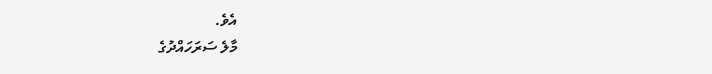އެވެ.
މާލެ ސަރަހައްދުގެ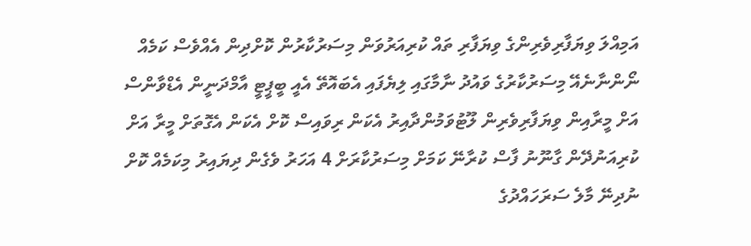އަމިއްލަ ވިޔަފާރިވެރިންގެ ވިޔަފާރި ތައް ކުރިއަރުވަން މިސަރުކާރުން ކޮށްދިން އެއްވެސް ކަމެއް ނޯންނާނެއޭ މިސަރުކާރުގެ ވައުދު ނާމާގައި ލިޔެފައި އެބައޮތޭ އެއީ ބީޕީޓީ އާމްދަނީން އެޑްވާންސް އަށް މީރާއިން ވިޔަފާރިވެރިން ލޫޓުވަމުންދާއިރު އެކަން ރިވައިސް ކޮށް އެކަން އެގޮތަށް މީރާ އަށް ކުރިއަނުދޭން ގާނޫނު ފާސް ކުރާނޭ ކަމަށް މިސަރުކާރަށް 4 އަހަރު ވެގެން ދިޔައިރު މިކަމެއް ކޮށް ނުދިނޭ މާލެ ސަރަހައްދުގެ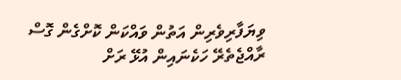ވިޔަފާރިވެރިން އަތުން ވައްކަން ކޮށްގެން ގޮސް ރާއްޖެތެރޭ ހަކެނައިން އުޅޭ ރަށް